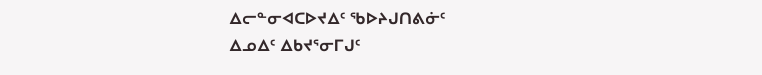ᐃᓕᓐᓂᐊᑕᐅᔪᐃᑦ ᖃᐅᔨᒍᑎᕕᓃᑦ
ᐃᓄᐃᑦ ᐃᑲᔪᕐᓂᒥᒍᑦ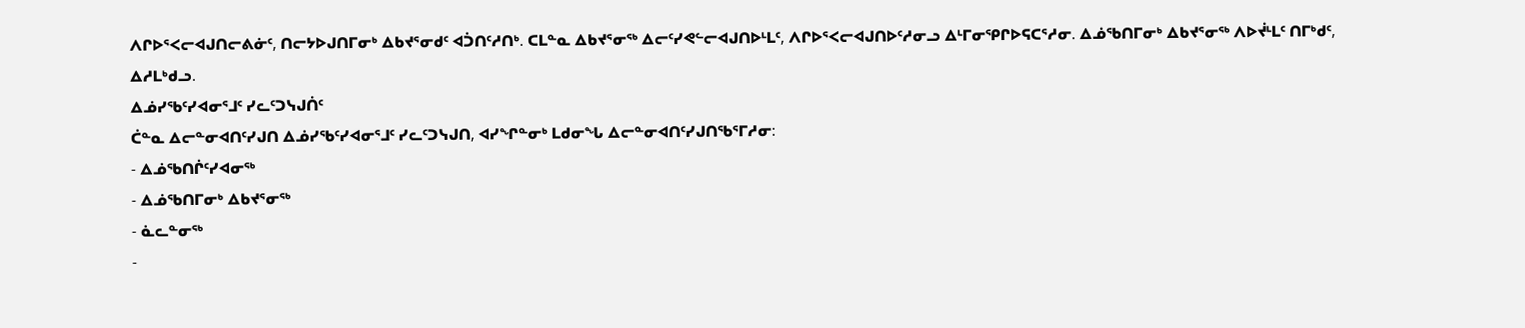ᐱᒋᐅᕐᐸᓕᐊᒍᑎᓕᕕᓃᑦ, ᑎᓕᔭᐅᒍᑎᒥᓂᒃ ᐃᑲᔪᕐᓂᑯᑦ ᐊᑑᑎᑦᓱᑎᒃ. ᑕᒪᓐᓇ ᐃᑲᔪᕐᓂᖅ ᐃᓕᑦᓯᕙᓪᓕᐊᒍᑎᐅᒻᒪᑦ, ᐱᒋᐅᕐᐸᓕᐊᒍᑎᐅᑦᓱᓂᓗ ᐃᒻᒥᓂᕿᒋᐅᕋᑕᕐᓱᓂ. ᐃᓅᖃᑎᒥᓂᒃ ᐃᑲᔪᕐᓂᖅ ᐱᐅᔫᒻᒪᑦ ᑎᒥᒃᑯᑦ, ᐃᓱᒪᒃᑯᓗ.
ᐃᓅᓯᖃᑦᓯᐊᓂᕐᒧᑦ ᓯᓚᑦᑐᓭᒍᑏᑦ
ᑖᓐᓇ ᐃᓕᓐᓂᐊᑎᑦᓯᒍᑎ ᐃᓅᓯᖃᑦᓯᐊᓂᕐᒧᑦ ᓯᓚᑦᑐᓭᒍᑎ, ᐊᓯᖏᓐᓂᒃ ᒪᑯᓂᖓ ᐃᓕᓐᓂᐊᑎᑦᓯᒍᑎᖃᕐᒥᓱᓂ:
- ᐃᓅᖃᑎᒌᑦᓯᐊᓂᖅ
- ᐃᓅᖃᑎᒥᓂᒃ ᐃᑲᔪᕐᓂᖅ
- ᓈᓚᓐᓂᖅ
-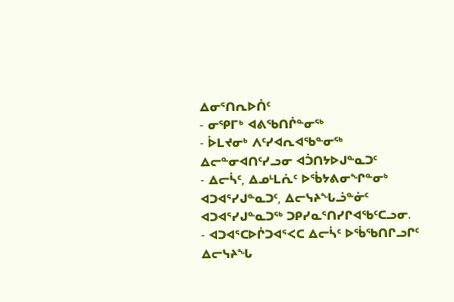ᐃᓂᕐᑎᕆᐅᑏᑦ
- ᓂᕿᒥᒃ ᐊᕕᖃᑎᒌᓐᓂᖅ
- ᐆᒪᔪᓂᒃ ᐱᑦᓯᐊᕆᐊᖃᓐᓂᖅ
ᐃᓕᓐᓂᐊᑎᑦᓯᓗᓂ ᐊᑑᑎᔭᐅᒍᓐᓇᑐᑦ
- ᐃᓕᓵᑦ, ᐃᓄᒻᒪᕇᑦ ᐅᖄᔭᕕᓂᖏᓐᓂᒃ ᐊᑐᐊᕐᓯᒍᓐᓇᑐᑦ, ᐃᓕᓭᔨᖓᓘᓐᓃᑦ ᐊᑐᐊᕐᓯᒍᓐᓇᑐᖅ ᑐᑭᓯᓇᕐᑎᓯᒋᐊᖃᑦᑕᓗᓂ.
- ᐊᑐᐊᕐᑕᐅᒌᑐᐊᕐᐸᑕ ᐃᓕᓵᑦ ᐅᖄᖃᑎᒋᓗᒋᑦ ᐃᓕᓭᔨᖓ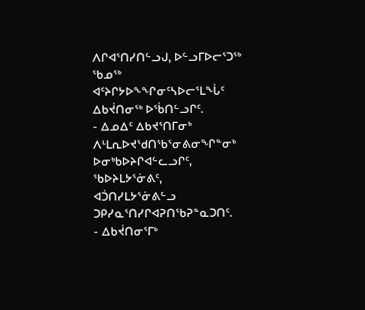ᐱᒋᐊᕐᑎᓯᑎᓪᓗᒍ, ᐅᓪᓗᒥᐅᓕᕐᑐᖅ ᖃᓄᖅ ᐊᑦᔨᒋᔭᐅᖕᖏᓂᑦᓴᐅᓕᕐᒪᖔᑦ ᐃᑲᔫᑎᓂᖅ ᐅᖄᑎᓪᓗᒋᑦ.
- ᐃᓄᐃᑦ ᐃᑲᔪᕐᑎᒥᓂᒃ ᐱᒻᒪᕆᐅᔪᖁᑎᖃᕐᓂᕕᓂᖏᓐᓂᒃ ᐅᓂᒃᑲᐅᔨᒋᐊᓪᓚᓗᒋᑦ, ᖃᐅᔨᒪᔭᕐᓃᕕᑦ, ᐊᑑᑎᓯᒪᔭᕐᓃᕕᓪᓗ ᑐᑭᓯᓇᕐᑎᓯᒋᐊᕈᑎᖃᕈᓐᓇᑐᑎᑦ.
- ᐃᑲᔫᑎᓂᕐᒥᒃ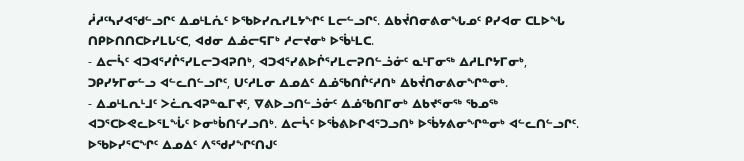ᓲᓱᑦᓴᓯᐊᖁᓪᓗᒋᑦ ᐃᓄᒻᒪᕇᑦ ᐅᖃᐅᓯᕆᓯᒪᔭᖏᑦ ᒪᓕᓪᓗᒋᑦ. ᐃᑲᔫᑎᓂᕕᓂᖓᓄᑦ ᑭᓯᐊᓂ ᑕᒪᐅᖓ ᑎᑭᐅᑎᑎᑕᐅᓯᒪᒐᑦᑕ, ᐊᑯᓂ ᐃᓅᓕᕋᒥᒃ ᓱᓕᔪᓂᒃ ᐅᖄᒻᒪᑕ.
- ᐃᓕᓵᑦ ᐊᑐᐊᕐᓯᒌᕐᓯᒪᓕᑐᐊᕈᑎᒃ, ᐊᑐᐊᕐᓯᕕᐅᒌᕐᓯᒪᓕᕈᑎᓪᓘᓃᑦ ᓇᒻᒥᓂᖅ ᐃᓱᒪᒋᔭᒥᓂᒃ, ᑐᑭᓯᔭᒥᓂᓪᓗ ᐊᓪᓚᑎᓪᓗᒋᑦ, ᑌᑦᓱᒪᓂ ᐃᓄᐃᑦ ᐃᓅᖃᑎᒌᑦᓱᑎᒃ ᐃᑲᔫᑎᓂᕕᓂᖏᓐᓂᒃ.
- ᐃᓄᒻᒪᕆᒻᒧᑦ ᐳᓛᕆᐊᕈᓐᓇᒥᔪᑦ, ᐁᕕᐅᓗᑎᓪᓘᓃᑦ ᐃᓅᖃᑎᒥᓂᒃ ᐃᑲᔪᕐᓂᖅ ᖃᓄᖅ ᐊᑐᕐᑕᐅᕙᓚᐅᕐᒪᖔᑦ ᐅᓂᒃᑳᑎᑦᓯᓗᑎᒃ. ᐃᓕᓵᑦ ᐅᖄᕕᐅᒋᐊᕐᑐᓗᑎᒃ ᐅᖄᔭᕕᓂᖏᓐᓂᒃ ᐊᓪᓚᑎᓪᓗᒋᑦ.
ᐅᖃᐅᓯᕐᑕᖏᑦ ᐃᓄᐃᑦ ᐱᕐᖁᓯᖏᑦᑎᒍᑦ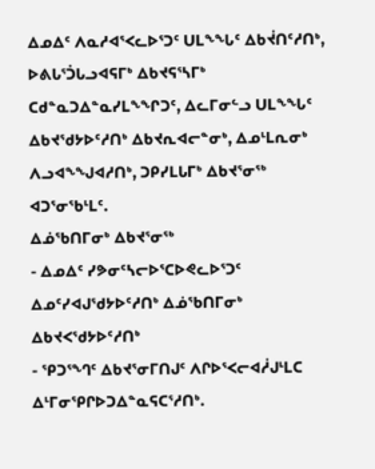ᐃᓄᐃᑦ ᐱᓇᓱᐊᕐᐸᓚᐅᕐᑐᑦ ᑌᒪᖕᖓᑦ ᐃᑲᔫᑎᑦᓱᑎᒃ, ᐅᕕᒐᕐᑑᒐᓗᐊᕋᒥᒃ ᐃᑲᔪᕋᕐᓴᒥᒃ ᑕᑯᓐᓇᑐᐃᓐᓇᓯᒪᖕᖏᑐᑦ, ᐃᓚᒥᓂᓪᓗ ᑌᒪᖕᖓᑦ ᐃᑲᔪᖁᔭᐅᑦᓱᑎᒃ ᐃᑲᔪᕆᐊᓕᓐᓂᒃ, ᐃᓄᒻᒪᕆᓂᒃ ᐱᓗᐊᖕᖑᐊᓱᑎᒃ, ᑐᑭᓯᒪᒐᒥᒃ ᐃᑲᔪᕐᓂᖅ ᐊᑐᕐᓂᖃᒻᒪᑦ.
ᐃᓅᖃᑎᒥᓂᒃ ᐃᑲᔪᕐᓂᖅ
- ᐃᓄᐃᑦ ᓯᕗᓂᑦᓴᓕᐅᕐᑕᐅᕙᓚᐅᕐᑐᑦ ᐃᓄᑦᓯᐊᒍᖁᔭᐅᑦᓱᑎᒃ ᐃᓅᖃᑎᒥᓂᒃ ᐃᑲᔪᐸᖁᔭᐅᑦᓱᑎᒃ
- ᕿᑐᕐᙰᑦ ᐃᑲᔪᕐᓂᒥᑎᒍᑦ ᐱᒋᐅᕐᐸᓕᐊᓲᒍᒻᒪᑕ ᐃᒻᒥᓂᕿᒋᐅᑐᐃᓐᓇᕋᑕᕐᓱᑎᒃ.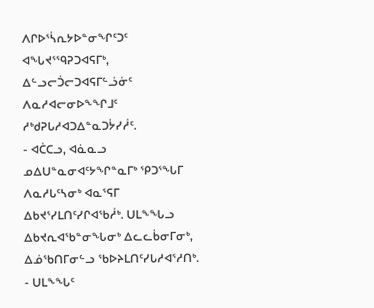ᐱᒋᐅᕐᓵᕆᔭᐅᓐᓂᖏᑦᑐᑦ ᐊᖓᔪᕐᙯᕈᑐᐊᕋᒥᒃ, ᐃᓪᓗᓕᑑᓕᑐᐊᕋᒥᓪᓘᓃᑦ ᐱᓇᓱᐊᓕᓂᐅᖕᖏᒧᑦ ᓱᒃᑯᕈᒐᓱᐊᑐᐃᓐᓇᑐᔮᓯᓲᑦ.
- ᐊᑖᑕᓗ, ᐊᓈᓇᓗ ᓄᐃᑌᓐᓇᓂᐊᑦᔭᖏᓐᓇᒥᒃ ᕿᑐᕐᖓᒥ ᐱᓇᓱᒐᑦᓴᓂᒃ ᐊᓇᕐᕋᒥ ᐃᑲᔪᕐᓯᒪᑎᑦᓯᒋᐊᖃᓲᒃ. ᑌᒪᖕᖓᓗ ᐃᑲᔪᕆᐊᖃᓐᓂᖓᓂᒃ ᐃᓚᓚᑳᓂᒥᓂᒃ, ᐃᓅᖃᑎᒥᓂᓪᓗ ᖃᐅᔨᒪᑎᑦᓯᒐᓱᐊᕐᓱᑎᒃ.
- ᑌᒪᖕᖓᑦ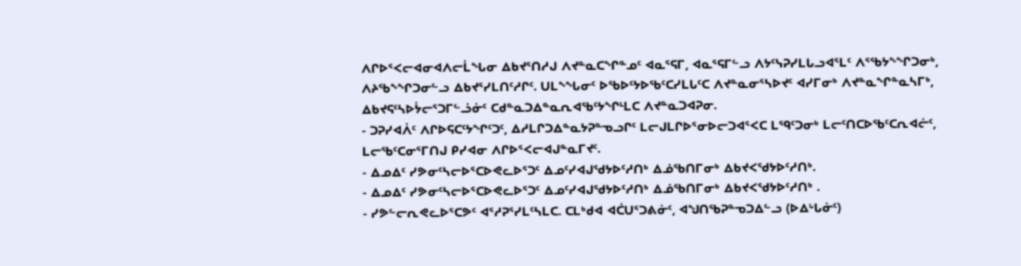ᐱᒋᐅᕐᐸᓕᐊᓂᐊᐱᓕᒫᖓᓂ ᐃᑲᔪᕐᑎᓱᒍ ᐱᔪᓐᓇᑕᖏᓐᓄᑦ ᐊᓇᕐᕋᒥ, ᐊᓇᕐᕋᒥᓪᓗ ᐱᔭᑦᓭᕈᓯᒪᒐᓗᐊᕐᒪᑦ ᐱᕐᖃᔭᖕᖏᑐᓂᒃ, ᐱᔨᖃᖕᖏᑐᓂᓪᓗ ᐃᑲᔪᕐᓯᒪᑎᑦᓱᒋᑦ. ᑌᒪᖕᖓᓂᑦ ᐅᖃᐅᑦᔭᐅᖃᑦᑕᓯᒪᒐᑦᑕ ᐱᔪᓐᓇᓂᕐᓴᐅᔪᑦ ᐊᓯᒥᓂᒃ ᐱᔪᓐᓇᖏᓐᓇᓴᒥᒃ, ᐃᑲᔪᕋᑦᓴᐅᔮᓕᕐᑐᒥᓪᓘᓃᑦ ᑕᑯᓐᓇᑐᐃᓐᓇᕆᐊᖃᑦᔭᖏᒻᒪᑕ ᐱᔪᓐᓇᑐᐊᕈᓂ.
- ᑐᕈᓯᐊᐲᑦ ᐱᒋᐅᕋᑕᑦᔭᖏᑦᑐᑦ, ᐃᓱᒪᒋᑐᐃᓐᓇᔭᕈᓐᓀᓗᒋᑦ ᒪᓕᒍᒪᒋᐅᕐᓂᐅᓕᑐᐊᕐᐸᑕ ᒪᙯᑦᑐᓂᒃ ᒪᓕᑦᑎᑕᐅᖃᑦᑕᕆᐊᓖᑦ, ᒪᓕᖃᑦᑕᓂᕐᒥᑎᒍ ᑭᓯᐊᓂ ᐱᒋᐅᕐᐸᓕᐊᒍᓐᓇᒥᔪᑦ.
- ᐃᓄᐃᑦ ᓯᕗᓂᑦᓴᓕᐅᕐᑕᐅᕙᓚᐅᕐᑐᑦ ᐃᓄᑦᓯᐊᒍᖁᔭᐅᑦᓱᑎᒃ ᐃᓅᖃᑎᒥᓂᒃ ᐃᑲᔪᐸᖁᔭᐅᑦᓱᑎᒃ.
- ᐃᓄᐃᑦ ᓯᕗᓂᑦᓴᓕᐅᕐᑕᐅᕙᓚᐅᕐᑐᑦ ᐃᓄᑦᓯᐊᒍᖁᔭᐅᑦᓱᑎᒃ ᐃᓅᖃᑎᒥᓂᒃ ᐃᑲᔪᐸᖁᔭᐅᑦᓱᑎᒃ .
- ᓯᕗᓪᓕᕆᕙᓚᐅᕐᑕᕗᑦ ᐊᕐᓱᕈᕐᓯᒪᑦᓴᒪᑕ. ᑕᒪᒃᑯᐊ ᐊᑖᑌᕐᑐᕕᓃᑦ, ᐊᖑᑎᖃᕈᓐᓀᑐᐃᓪᓗ (ᐅᐃᒡᒐᓃᑦ)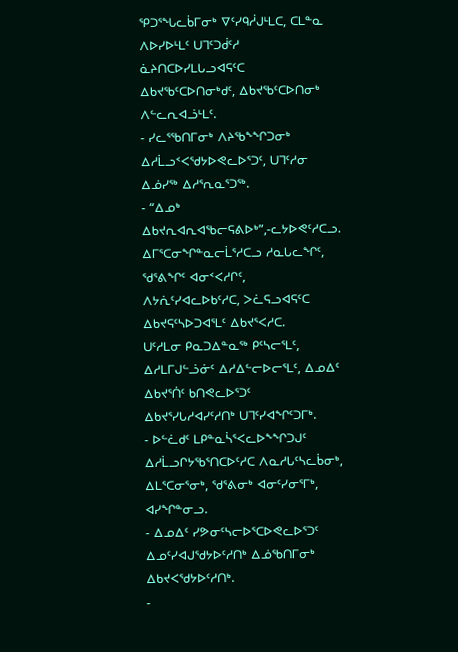ᕿᑐᕐᖓᓚᑳᒥᓂᒃ ᐁᑦᓯᑫᓲᒍᒻᒪᑕ, ᑕᒪᓐᓇ ᐱᐅᓯᐅᒻᒪᑦ ᑌᒣᑦᑐᑰᑦᓱ ᓈᔨᑎᑕᐅᓯᒪᒐᓗᐊᕋᑦᑕ ᐃᑲᔪᖃᑦᑕᐅᑎᓂᒃᑯᑦ, ᐃᑲᔪᖃᑦᑕᐅᑎᓂᒃ ᐱᓪᓚᕆᐊᓘᒻᒪᑦ.
- ᓯᓚᕐᖃᑎᒥᓂᒃ ᐱᔨᖃᖕᖏᑐᓂᒃ ᐃᓱᒫᓗᑉᐸᖁᔭᐅᕙᓚᐅᕐᑐᑦ, ᑌᒣᑦᓱᓂ ᐃᓅᓯᖅ ᐃᓱᕐᕆᓇᕐᑐᖅ.
- “ᐃᓄᒃ ᐃᑲᔪᕆᐊᕆᐊᖃᓕᕋᕕᐅᒃ”,-ᓚᔭᐅᕙᑦᓱᑕᓗ. ᐃᒥᕐᑕᓂᖏᓐᓇᓕᒫᕐᓱᑕᓗ ᓱᓇᒐᓚᖏᑦ, ᖁᕐᕕᖏᑦ ᐊᓂᑉᐸᓱᒋᑦ, ᐱᔭᕇᑦᓯᐊᓚᐅᑲᑦᓱᑕ, ᐳᓛᕋᓗᐊᕋᑦᑕ ᐃᑲᔪᕋᑦᓴᐅᑐᐊᕐᒪᑦ ᐃᑲᔪᕐᐸᓱᑕ.
ᑌᑦᓱᒪᓂ ᑭᓇᑐᐃᓐᓇᖅ ᑭᑦᓴᓕᕐᒪᑦ, ᐃᓱᒪᒥᒍᓪᓘᓃᑦ ᐃᓱᐃᓪᓕᐅᓕᕐᒪᑦ, ᐃᓄᐃᑦ ᐃᑲᔪᕐᑏᑦ ᑲᑎᕙᓚᐅᕐᑐᑦ ᐃᑲᔪᕐᓯᒐᓱᐊᓯᑦᓱᑎᒃ ᑌᒣᑦᓯᐊᖏᑦᑐᒥᒃ.
- ᐅᓪᓛᑯᑦ ᒪᑭᓐᓇᓵᕐᐸᓚᐅᖕᖏᑐᒍᑦ ᐃᓱᒫᓗᒋᔭᖃᕐᑎᑕᐅᑦᓱᑕ ᐱᓇᓱᒐᑦᓴᓚᑳᓂᒃ, ᐃᒪᕐᑕᓂᕐᓂᒃ, ᖁᕐᕕᓂᒃ ᐊᓂᑦᓯᓂᕐᒥᒃ, ᐊᓯᖏᓐᓂᓗ.
- ᐃᓄᐃᑦ ᓯᕗᓂᑦᓴᓕᐅᕐᑕᐅᕙᓚᐅᕐᑐᑦ ᐃᓄᑦᓯᐊᒍᖁᔭᐅᑦᓱᑎᒃ ᐃᓅᖃᑎᒥᓂᒃ ᐃᑲᔪᐸᖁᔭᐅᑦᓱᑎᒃ.
-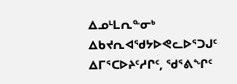ᐃᓄᒻᒪᕆᓐᓂᒃ ᐃᑲᔪᕆᐊᖁᔭᐅᕙᓚᐅᕐᑐᒍᑦ ᐃᒥᕐᑕᐅᔨᑦᓱᒋᑦ, ᖁᕐᕕᖏᑦ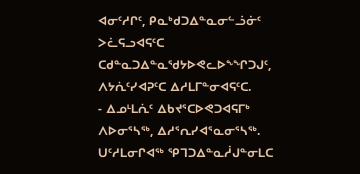ᐊᓂᑦᓱᒋᑦ, ᑭᓇᒃᑯᑐᐃᓐᓇᓂᓪᓘᓃᑦ ᐳᓛᕋᓗᐊᕋᑦᑕ ᑕᑯᓐᓇᑐᐃᓐᓇᖁᔭᐅᕙᓚᐅᖕᖏᑐᒍᑦ, ᐱᔭᕇᑦᓯᐊᕈᑦᑕ ᐃᓱᒪᒥᓐᓂᐊᕋᑦᑕ.
- ᐃᓄᒻᒪᕇᑦ ᐃᑲᔪᕐᑕᐅᕙᑐᐊᕋᒥᒃ ᐱᐅᓂᕐᓴᖅ, ᐃᓱᕐᕆᓯᐊᕐᓇᓂᕐᓴᖅ. ᑌᑦᓱᒪᓂᒋᐊᖅ ᕿᒣᑐᐃᓐᓇᓲᒍᓐᓂᒪᑕ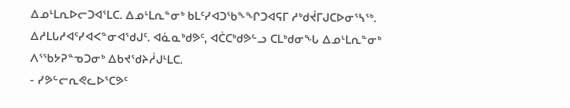ᐃᓄᒻᒪᕆᐅᓕᑐᐊᕐᒪᑕ. ᐃᓄᒻᒪᕆᓐᓂᒃ ᑲᒪᑦᓯᐊᑐᖃᖕᖏᑐᐊᕋᒥ ᓱᒃᑯᔫᒥᒍᑕᐅᓂᕐᓴᖅ. ᐃᓱᒪᒐᓱᐊᑦᓯᐊᐸᓐᓂᐊᖁᒍᑦ. ᐊᓈᓇᒃᑯᕗᑦ, ᐊᑖᑕᒃᑯᕗᓪᓗ ᑕᒪᒃᑯᓂᖓ ᐃᓄᒻᒪᕆᓐᓂᒃ ᐱᕐᖃᔭᕈᓐᓀᑐᓂᒃ ᐃᑲᔪᖁᔨᓲᒍᒻᒪᑕ.
- ᓯᕗᓪᓕᕆᕙᓚᐅᕐᑕᕗᑦ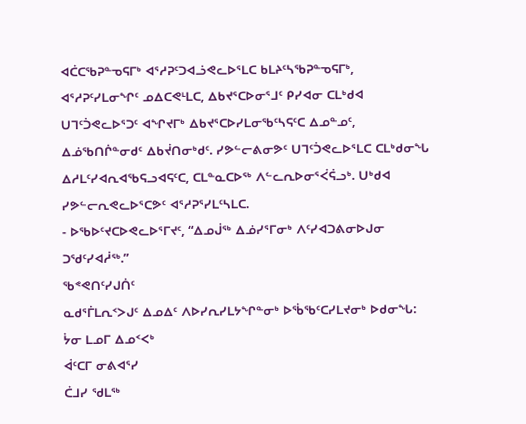ᐊᑖᑕᖃᕈᓐᓀᕋᒥᒃ ᐊᕐᓱᕈᑦᑐᐊᓘᕙᓚᐅᕐᒪᑕ ᑲᒪᔨᑦᓴᖃᕈᓐᓀᕋᒥᒃ, ᐊᕐᓱᕈᑦᓯᒪᓂᖏᑦ ᓄᐃᑕᕙᒻᒪᑕ, ᐃᑲᔪᕐᑕᐅᓂᕐᒧᑦ ᑭᓯᐊᓂ ᑕᒪᒃᑯᐊ ᑌᒣᑦᑑᕙᓚᐅᕐᑐᑦ ᐊᖏᔪᒥᒃ ᐃᑲᔪᕐᑕᐅᓯᒪᓂᖃᑦᓴᕋᑦᑕ ᐃᓄᓐᓄᑦ, ᐃᓅᖃᑎᒌᓐᓂᑯᑦ ᐃᑲᔫᑎᓂᒃᑯᑦ. ᓯᕗᓪᓕᕕᓂᕗᑦ ᑌᒣᑦᑑᕙᓚᐅᕐᒪᑕ ᑕᒪᒃᑯᓂᖓ ᐃᓱᒪᑦᓯᐊᕆᐊᖃᕋᓗᐊᕋᑦᑕ, ᑕᒪᓐᓇᑕᐅᖅ ᐱᓪᓚᕆᐅᓂᕐᐹᕌᓗᒃ. ᑌᒃᑯᐊ ᓯᕗᓪᓕᕆᕙᓚᐅᕐᑕᕗᑦ ᐊᕐᓱᕈᕐᓯᒪᑦᓴᒪᑕ.
- ᐅᖃᐅᑦᔪᑕᐅᕙᓚᐅᕐᒥᔪᑦ, “ᐃᓄᒎᖅ ᐃᓅᓯᕐᒥᓂᒃ ᐱᑦᓯᐊᑐᕕᓂᐅᒍᓂ ᑐᖁᑦᓯᐊᓲᖅ.”
ᖃᕝᕙᑎᑦᓯᒍᑏᑦ
ᓇᑯᕐᒦᒪᕆᑉᐳᒍᑦ ᐃᓄᐃᑦ ᐱᐅᓯᕆᓯᒪᔭᖏᓐᓂᒃ ᐅᖄᖃᑦᑕᓯᒪᔪᓂᒃ ᐅᑯᓂᖓ:
ᔮᓂ ᒪᓄᒥ ᐃᓄᑉᐸᒃ
ᐋᑦᑕᒥ ᓂᕕᐊᕐᓯ
ᑖᒧᓯ ᖁᒪᖅ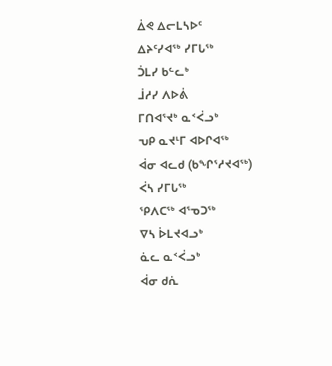ᐄᕙ ᐃᓕᒪᓴᐅᑦ
ᐃᔨᑦᓯᐊᖅ ᓯᒥᒐᖅ
ᑑᒪᓯ ᑲᓪᓚᒃ
ᒨᓱᓯ ᐱᐅᕖ
ᒥᑎᐊᕐᔪᒃ ᓇᑉᐹᓗᒃ
ᕃᑭ ᓇᔪᒻᒥ ᐊᐅᒋᐊᖅ
ᐋᓂ ᐊᓚᑯ (ᑲᖏᕐᓱᔪᐊᖅ)
ᐹᓴ ᓯᒥᒐᖅ
ᕿᐱᑕᖅ ᐊᕐᓀᑐᖅ
ᐁᓴ ᐆᒪᔪᐊᓗᒃ
ᓈᓚ ᓇᑉᐹᓗᒃ
ᐋᓂ ᑯᕇ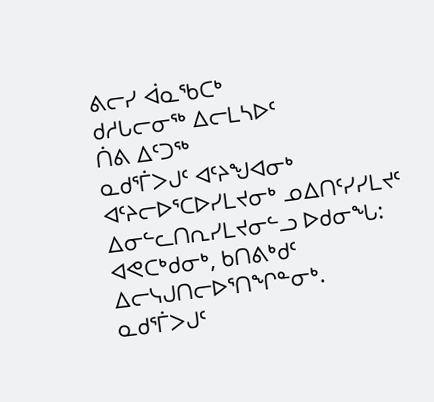ᕕᓕᓯ ᐋᓇᖃᑕᒃ
ᑯᓱᒐᓕᓂᖅ ᐃᓕᒪᓴᐅᑦ
ᑏᕕ ᐃᑦᑐᖅ
ᓇᑯᕐᒦᐳᒍᑦ ᐊᑦᔨᖑᐊᓂᒃ ᐊᑦᔨᓕᐅᕐᑕᐅᓯᒪᔪᓂᒃ ᓄᐃᑎᑦᓯᓯᒪᔪᑦ ᐃᓂᓪᓚᑎᕆᓯᒪᔪᓂᓪᓗ ᐅᑯᓂᖓ: ᐊᕙᑕᒃᑯᓂᒃ, ᑲᑎᕕᒃᑯᑦ ᐃᓕᓭᒍᑎᓕᐅᕐᑎᖏᓐᓂᒃ.
ᓇᑯᕐᒦᐳᒍᑦ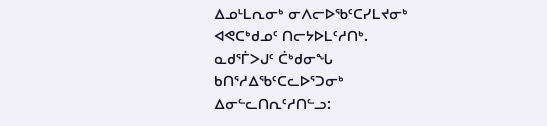ᐃᓄᒻᒪᕆᓂᒃ ᓂᐱᓕᐅᖃᑦᑕᓯᒪᔪᓂᒃ ᐊᕙᑕᒃᑯᓄᑦ ᑎᓕᔭᐅᒪᑦᓱᑎᒃ.
ᓇᑯᕐᒦᐳᒍᑦ ᑖᒃᑯᓂᖓ ᑲᑎᕐᓱᐃᖃᑦᑕᓚᐅᕐᑐᓂᒃ ᐃᓂᓪᓚᑎᕆᑦᓱᑎᓪᓗ: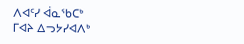ᐱᐊᑦᓯ ᐋᓇᖃᑕᒃ
ᒥᐊᔨ ᐃᓓᔭᓯᐊᐱᒃ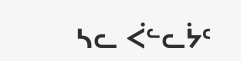ᓴᓚ ᐹᓪᓚᔮᑦ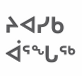ᔨᐊᓯᑲ ᐋᕐᖓᖅ